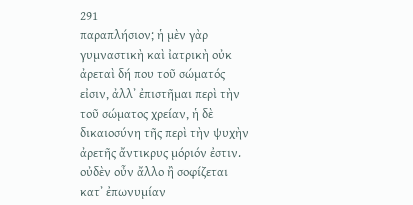291
παραπλήσιον; ἡ μὲν γὰρ γυμναστικὴ καὶ ἰατρικὴ οὐκ ἀρεταὶ δή που τοῦ σώματός εἰσιν, ἀλλʼ ἐπιστῆμαι περὶ τὴν τοῦ σώματος χρείαν, ἡ δὲ δικαιοσύνη τῆς περὶ τὴν ψυχὴν ἀρετῆς ἄντικρυς μόριόν ἐστιν. οὐδὲν οὖν ἄλλο ἢ σοφίζεται κατʼ ἐπωνυμίαν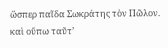ὥσπερ παῖδα Σωκράτης τὸν Πῶλον. καὶ οὔπω ταῦτʼ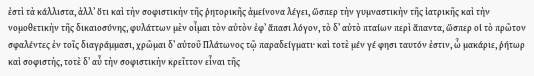ἐστὶ τὰ κάλλιστα, ἀλλʼ ὅτι καὶ τὴν σοφιστικὴν τῆς ῥητορικῆς ἀμείνονα λέγει, ὥσπερ τὴν γυμναστικὴν τῆς ἰατρικῆς καὶ τὴν νομοθετικὴν τῆς δικαιοσύνης, φυλάττων μὲν οἶμαι τὸν αὐτὸν ἐφʼ ἅπασι λόγον, τὸ δʼ αὐτὸ πταίων περὶ ἅπαντα, ὥσπερ οἱ τὸ πρῶτον σφαλέντες ἐν τοῖς διαγράμμασι, χρῶμαι δʼ αὐτοῦ Πλάτωνος τῷ παραδείγματι· καὶ τοτὲ μέν γέ φησι ταυτόν ἐστιν, ὦ μακάριε, ῥήτωρ καὶ σοφιστὴς, τοτὲ δʼ αὖ τὴν σοφιστικὴν κρεῖττον εἶναι τῆς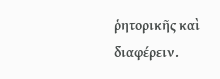ῥητορικῆς καὶ διαφέρειν.